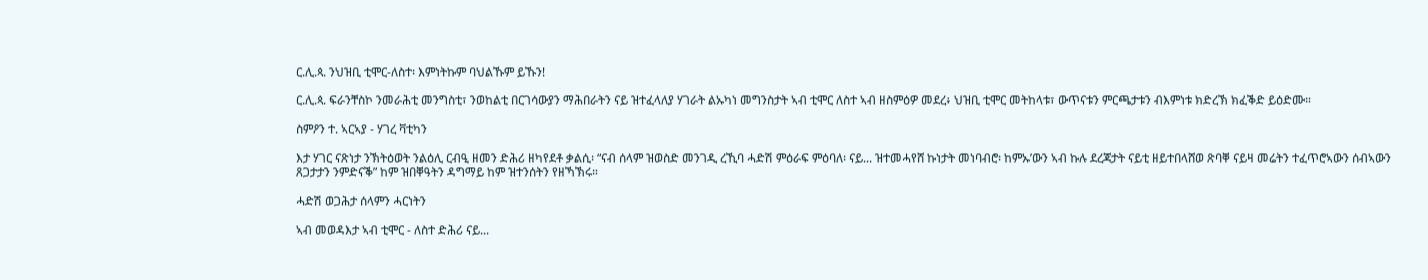ር.ሊ.ጳ. ንህዝቢ ቲሞር-ለስተ፡ እምነትኩም ባህልኹም ይኹን!

ር.ሊ.ጳ. ፍራንቸስኮ ንመራሕቲ መንግስቲ፣ ንወከልቲ በርገሳውያን ማሕበራትን ናይ ዝተፈላለያ ሃገራት ልኡካነ መግንስታት ኣብ ቲሞር ለስተ ኣብ ዘስምዕዎ መደረ፥ ህዝቢ ቲሞር መትከላቱ፣ ውጥናቱን ምርጫታቱን ብእምነቱ ክድረኽ ክፈቕድ ይዕድሙ።

ስምዖን ተ. ኣርኣያ - ሃገረ ቫቲካን

እታ ሃገር ናጽነታ ንኽትዕወት ንልዕሊ ርብዒ ዘመን ድሕሪ ዘካየደቶ ቃልሲ፡ “ናብ ሰላም ዝወስድ መንገዲ ረኺባ ሓድሽ ምዕራፍ ምዕባለ፡ ናይ... ዝተመሓየሸ ኩነታት መነባብሮ፡ ከምኡ’ውን ኣብ ኩሉ ደረጃታት ናይቲ ዘይተበላሸወ ጽባቐ ናይዛ መሬትን ተፈጥሮኣውን ሰብኣውን ጸጋታታን ንምድናቕ” ከም ዝበቐዓትን ዳግማይ ከም ዝተንሰትን የዘኻኽሩ።

ሓድሽ ወጋሕታ ሰላምን ሓርነትን

ኣብ መወዳእታ ኣብ ቲሞር - ለስተ ድሕሪ ናይ...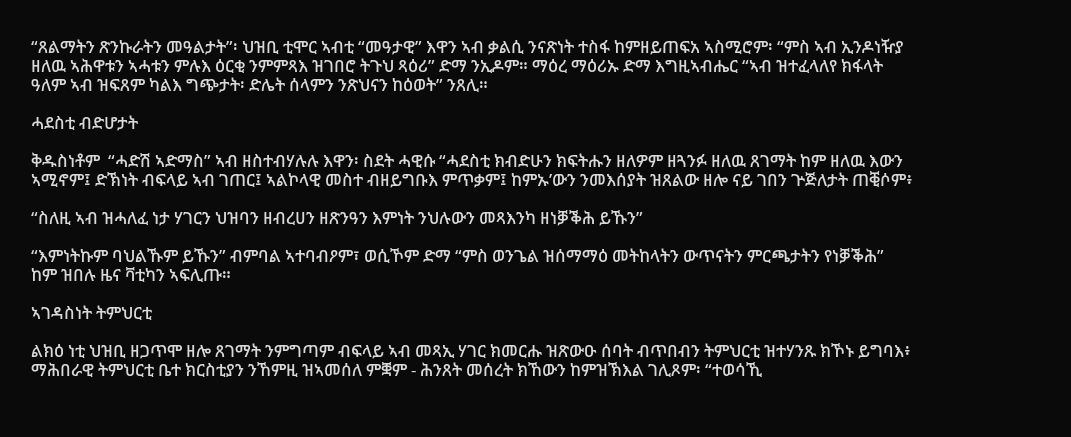“ጸልማትን ጽንኩራትን መዓልታት”፡ ህዝቢ ቲሞር ኣብቲ “መዓታዊ” እዋን ኣብ ቃልሲ ንናጽነት ተስፋ ከምዘይጠፍአ ኣስሚሮም፡ “ምስ ኣብ ኢንዶነዥያ ዘለዉ ኣሕዋቱን ኣሓቱን ምሉእ ዕርቂ ንምምጻእ ዝገበሮ ትጉህ ጻዕሪ” ድማ ንኢዶም። ማዕረ ማዕሪኡ ድማ እግዚኣብሔር “ኣብ ዝተፈላለየ ክፋላት ዓለም ኣብ ዝፍጸም ካልእ ግጭታት፡ ድሌት ሰላምን ንጽህናን ከዕወት” ንጸሊ።

ሓደስቲ ብድሆታት

ቅዱስነቶም  “ሓድሽ ኣድማስ” ኣብ ዘስተብሃሉሉ እዋን፡ ስደት ሓዊሱ “ሓደስቲ ክብድሁን ክፍትሑን ዘለዎም ዘጓንፉ ዘለዉ ጸገማት ከም ዘለዉ እውን ኣሚኖም፤ ድኽነት ብፍላይ ኣብ ገጠር፤ ኣልኮላዊ መስተ ብዘይግቡእ ምጥቃም፤ ከምኡ’ውን ንመእሰያት ዝጸልው ዘሎ ናይ ገበን ጕጅለታት ጠቒሶም፥

“ስለዚ ኣብ ዝሓለፈ ነታ ሃገርን ህዝባን ዘብረሀን ዘጽንዓን እምነት ንህሉውን መጻእንካ ዘነቓቕሕ ይኹን”

“እምነትኩም ባህልኹም ይኹን” ብምባል ኣተባብዖም፣ ወሲኾም ድማ “ምስ ወንጌል ዝሰማማዕ መትከላትን ውጥናትን ምርጫታትን የነቓቕሕ” ከም ዝበሉ ዜና ቫቲካን ኣፍሊጡ።

ኣገዳስነት ትምህርቲ

ልክዕ ነቲ ህዝቢ ዘጋጥሞ ዘሎ ጸገማት ንምግጣም ብፍላይ ኣብ መጻኢ ሃገር ክመርሑ ዝጽውዑ ሰባት ብጥበብን ትምህርቲ ዝተሃንጹ ክኾኑ ይግባእ፥ ማሕበራዊ ትምህርቲ ቤተ ክርስቲያን ንኸምዚ ዝኣመሰለ ምቛም - ሕንጸት መሰረት ክኸውን ከምዝኽእል ገሊጾም፡ “ተወሳኺ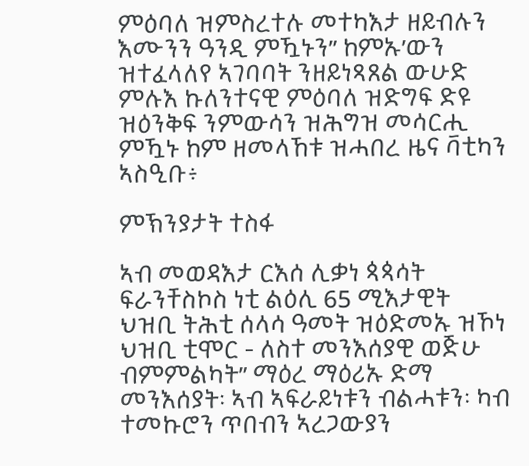ምዕባለ ዝምስረተሉ መተካእታ ዘይብሉን እሙንን ዓንዲ ምዃኑን” ከምኡ’ውን ዝተፈላለየ ኣገባባት ንዘይነጻጸል ውሁድ ምሉእ ኩለንተናዊ ምዕባለ ዝድግፍ ድዩ ዝዕንቅፍ ንምውሳን ዝሕግዝ መሳርሒ ምዃኑ ከም ዘመላኸቱ ዝሓበረ ዜና ቫቲካን ኣስዒቡ፥

ምኽንያታት ተስፋ

ኣብ መወዳእታ ርእሰ ሊቃነ ጳጳሳት ፍራንቸስኮስ ነቲ ልዕሊ 65 ሚእታዊት ህዝቢ ትሕቲ ሰላሳ ዓመት ዝዕድመኡ ዝኾነ ህዝቢ ቲሞር - ለስተ መንእሰያዊ ወጅሁ ብምምልካት” ማዕረ ማዕሪኡ ድማ መንእሰያት፡ ኣብ ኣፍራይነቱን ብልሓቱን፡ ካብ ተመኩሮን ጥበብን ኣረጋውያን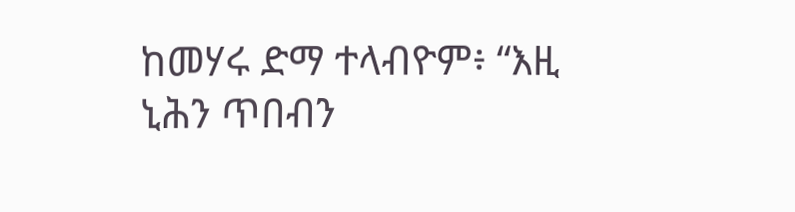ከመሃሩ ድማ ተላብዮም፥ “እዚ ኒሕን ጥበብን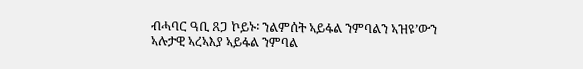ብሓባር ዓቢ ጸጋ ኮይኑ፡ ንልምሰት ኣይፋል ንምባልን ኣዝዩ’ውን ኣሉታዊ ኣረኣእያ ኣይፋል ንምባል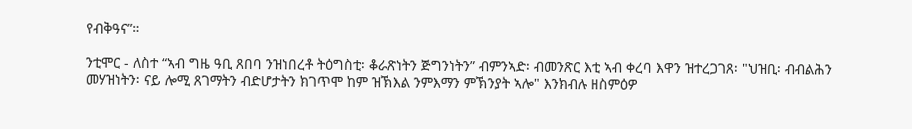የብቅዓና”።

ንቲሞር - ለስተ “ኣብ ግዜ ዓቢ ጸበባ ንዝነበረቶ ትዕግስቲ፡ ቆራጽነትን ጅግንነትን” ብምንኣድ፡ ብመንጽር እቲ ኣብ ቀረባ እዋን ዝተረጋገጸ፡ "ህዝቢ፡ ብብልሕን መሃዝነትን፡ ናይ ሎሚ ጸገማትን ብድሆታትን ክገጥሞ ከም ዝኽእል ንምእማን ምኽንያት ኣሎ" እንክብሉ ዘስምዕዎ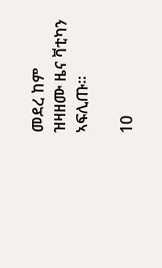መደረ ከም ዝዛዘሙ ዜና ቫቲካን ኣፍሊጡ።

10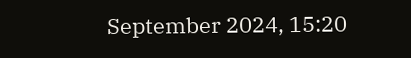September 2024, 15:20